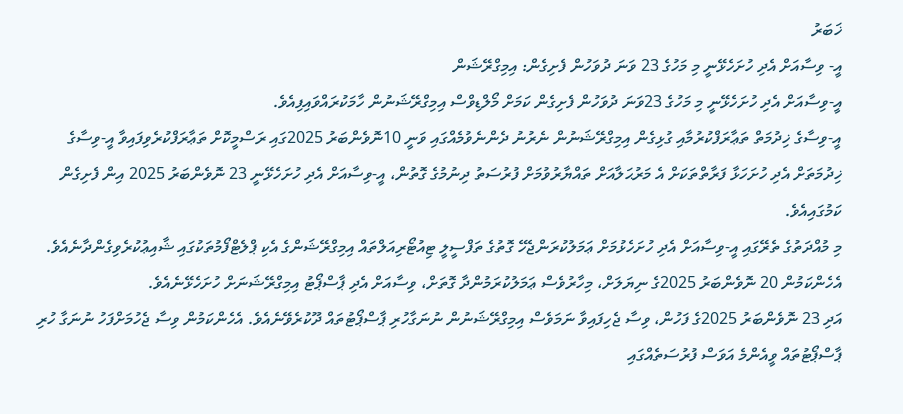ޚަބަރު
އީ- ވިސާއަށް އެދި ހުށަހެޅޭނީ މި މަހުގެ 23 ވަނަ ދުވަހުން ފެށިގެން: އިމިގްރޭޝަން
އީ-ވިސާއަށް އެދި ހުށަހެޅޭނީ މި މަހުގެ 23ވަނަ ދުވަހުން ފެށިގެން ކަމަށް މޯލްޑިވްސް އިމިގްރޭޝަނުން ހާމަކުރައްވައިފިއެވެ.
އީ-ވިސާގެ ޚިދުމަތް ތަޢާރަފްކުރުމާއި ގުޅިގެން އިމިގްރޭޝަނުން ނެރުނު ދެންނެވުމެއްގައި ވަނީ 10ނޮވެންބަރު 2025ގައި ރަސްމީކޮށް ތަޢާރަފްކުރެވިފައިވާ އީ-ވިސާގެ ޚިދުމަތަށް އެދި ހުށަހަޅާ ފަރާތްތަކަށް އެ މަރުޙަލާއަށް ތައްޔާރުވުމަށް ފުރުސަތު ދިނުމުގެ ގޮތުން، އީ-ވިސާއަށް އެދި ހުށަހެޅޭނީ 23 ނޮވެންބަރު 2025 އިން ފެށިގެން ކަމުގައިއެވެ.
މި މުއްދަތުގެ ތެރޭގައި އީ-ވިސާއަށް އެދި ހުށަހެޅުމަށް ޢަމަލުކުރަންޖެހޭ ގޮތުގެ ތަފްސީލީ ޓިއުޓޯރިއަލްތައް އިމިގްރޭޝަންގެ އެކި ޕްލެޓްފޯމުތަކުގައި ޝާއިޢުކުރެވިގެންދާނެއެވެ.
އެހެންކަމުން 20 ނޮވެންބަރު 2025ގެ ނިޔަލަށް، މިހާރުވެސް ޢަމަލުކުރަމުންދާ ގޮތަށް، ވިސާއަށް އެދި ޕާސްޕޯޓު އިމިގްރޭޝަނަށް ހުށަހެޅޭނެއެވެ.
އަދި 23 ނޮވެންބަރު 2025ގެ ފަހުން، ވިސާ ޖެހިފައިވާ ނަމަވެސް އިމިގްރޭޝަނުން ނުނަގާހުރި ޕާސްޕޯޓުތައް ދޫކުރެވޭނެއެވެ. އެހެންކަމުން ވިސާ ޖެހުމަށްފަހު ނުނަގާ ހުރި ޕާސްޕޯޓުތައް ވީއެންމެ އަވަސް ފުރުސަތެއްގައި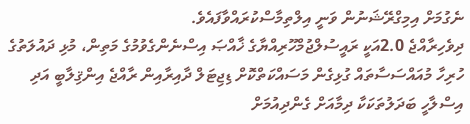ނެގުމަށް އިމިގްރޭޝަނުން ވަނީ އިލްތިމާސްކުރައްވާފައެވެ.
ދިވެހިރާއްޖެ 2.0އަކީ ރައީސުލްޖުމްހޫރިއްޔާގެ ޚާއްޞަ އިސްނެންގެވުމުގެ މަތިން، މުޅި ދައުލަތުގެ ހުރިހާ މުއައްސަސާތައް ގުޅިގެން މަސައްކަތްކޮށް ޑިޖިޓަލް ދާއިރާއިން ރާއްޖެ އިންޤިލާބީ އަދި އިސްލާހީ ބަދަލުތަކަކާ ދިމާއަށް ގެންދިއުމަށް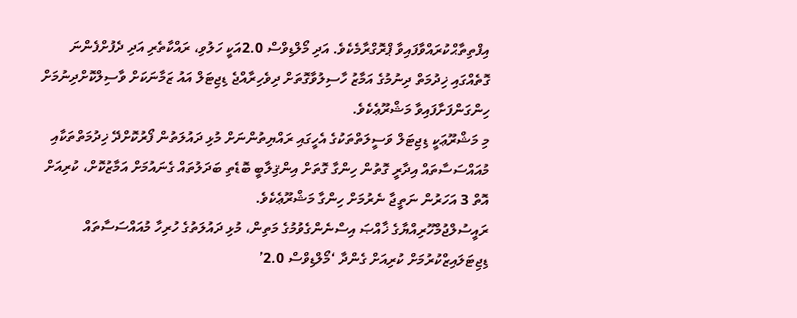އިފްތިތާޙްކުރައްވާފައިވާ ޕްރޮގްރާމެކެވެ. އަދި މޯލްޑިވްސް 2.0އަކީ ހަލުވި، ރައްކާތެރި އަދި ދެފުށްފެންނަ ގޮތެއްގައި ޚިދުމަތް ދިނުމުގެ އަމާޒު ހާސިލުވާގޮތަށް ދިވެހިރާއްޖެ ޑިޖިޓަލް އައު ޒަމާނަކަށް ވާސިލްކޮށްދިނުމަށް ހިންގަންފަށާފައިވާ މަޝްރޫޢެކެވެ.
މި މަޝްރޫޢަކީ ޑިޖިޓަލް ވަސީލަތްތަކުގެ އެހީގައި ރައްޔިތުންނަށް މުޅި ދައުލަތުން ފޯރުކޮށްދޭ ޚިދުމަތްތަކާއި މުއައްސަސާތައް އިދާރީ ގޮތުން ހިންގާ ގޮތަށް އިންޤިލާބީ ބޮޑެތި ބަދަލުތައް ގެނައުމަށް އަމާޒުކޮށް، ކުރިއަށް އޮތް 3 އަހަރުން ނަތީޖާ ނެރުމަށް ހިންގާ މަޝްރޫޢެކެވެ.
ރައީސުލްޖުމްހޫރިއްޔާގެ ޚާއްޞަ އިސްނެންގެވުމުގެ މަތިން، މުޅި ދައުލަތުގެ ހުރިހާ މުއައްސަސާތައް ޑިޖިޓަލައިޒްކުރުމަށް ކުރިއަށް ގެންދާ ‘މޯލްޑިވްސް 2.0’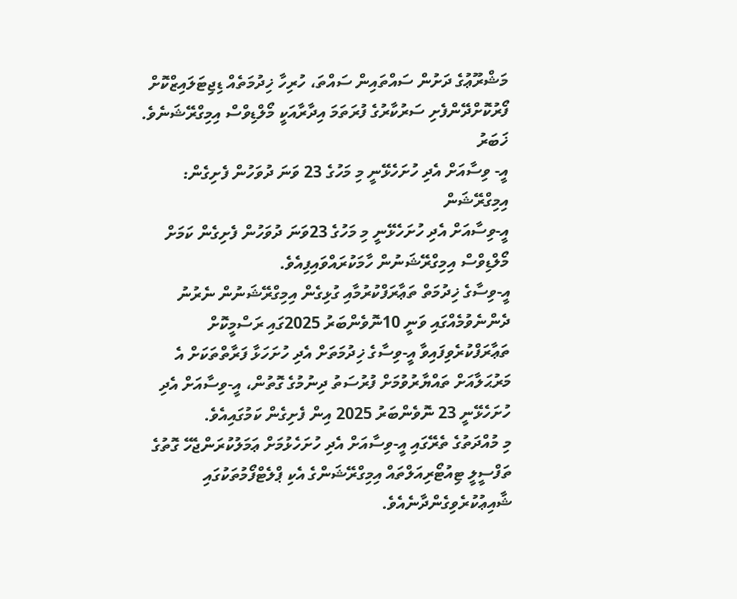މަޝްރޫޢުގެ ދަށުން ސައްތައިން ސައްތަ، ހުރިހާ ޚިދުމަތެއް ޑިޖިޓަލައިޒްކޮށް ފޯރުކޮށްދޭންފެށި ސަރުކާރުގެ ފުރަތަމަ އިދާރާއަކީ މޯލްޑިވްސް އިމިގްރޭޝަނެވެ.
ޚަބަރު
އީ- ވިސާއަށް އެދި ހުށަހެޅޭނީ މި މަހުގެ 23 ވަނަ ދުވަހުން ފެށިގެން: އިމިގްރޭޝަން
އީ-ވިސާއަށް އެދި ހުށަހެޅޭނީ މި މަހުގެ 23ވަނަ ދުވަހުން ފެށިގެން ކަމަށް މޯލްޑިވްސް އިމިގްރޭޝަނުން ހާމަކުރައްވައިފިއެވެ.
އީ-ވިސާގެ ޚިދުމަތް ތަޢާރަފްކުރުމާއި ގުޅިގެން އިމިގްރޭޝަނުން ނެރުނު ދެންނެވުމެއްގައި ވަނީ 10ނޮވެންބަރު 2025ގައި ރަސްމީކޮށް ތަޢާރަފްކުރެވިފައިވާ އީ-ވިސާގެ ޚިދުމަތަށް އެދި ހުށަހަޅާ ފަރާތްތަކަށް އެ މަރުޙަލާއަށް ތައްޔާރުވުމަށް ފުރުސަތު ދިނުމުގެ ގޮތުން، އީ-ވިސާއަށް އެދި ހުށަހެޅޭނީ 23 ނޮވެންބަރު 2025 އިން ފެށިގެން ކަމުގައިއެވެ.
މި މުއްދަތުގެ ތެރޭގައި އީ-ވިސާއަށް އެދި ހުށަހެޅުމަށް ޢަމަލުކުރަންޖެހޭ ގޮތުގެ ތަފްސީލީ ޓިއުޓޯރިއަލްތައް އިމިގްރޭޝަންގެ އެކި ޕްލެޓްފޯމުތަކުގައި ޝާއިޢުކުރެވިގެންދާނެއެވެ.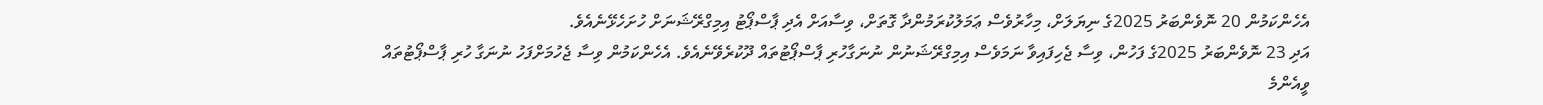އެހެންކަމުން 20 ނޮވެންބަރު 2025ގެ ނިޔަލަށް، މިހާރުވެސް ޢަމަލުކުރަމުންދާ ގޮތަށް، ވިސާއަށް އެދި ޕާސްޕޯޓު އިމިގްރޭޝަނަށް ހުށަހެޅޭނެއެވެ.
އަދި 23 ނޮވެންބަރު 2025ގެ ފަހުން، ވިސާ ޖެހިފައިވާ ނަމަވެސް އިމިގްރޭޝަނުން ނުނަގާހުރި ޕާސްޕޯޓުތައް ދޫކުރެވޭނެއެވެ. އެހެންކަމުން ވިސާ ޖެހުމަށްފަހު ނުނަގާ ހުރި ޕާސްޕޯޓުތައް ވީއެންމެ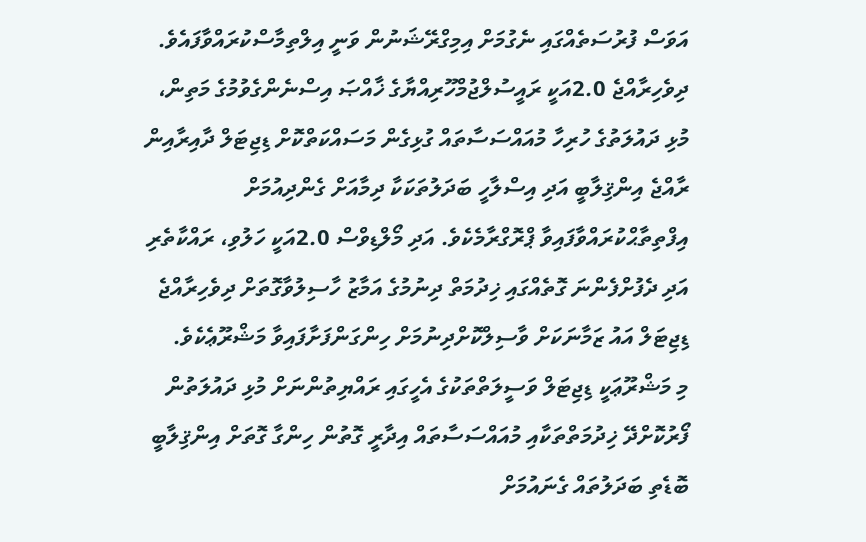އަވަސް ފުރުސަތެއްގައި ނެގުމަށް އިމިގްރޭޝަނުން ވަނީ އިލްތިމާސްކުރައްވާފައެވެ.
ދިވެހިރާއްޖެ 2.0އަކީ ރައީސުލްޖުމްހޫރިއްޔާގެ ޚާއްޞަ އިސްނެންގެވުމުގެ މަތިން، މުޅި ދައުލަތުގެ ހުރިހާ މުއައްސަސާތައް ގުޅިގެން މަސައްކަތްކޮށް ޑިޖިޓަލް ދާއިރާއިން ރާއްޖެ އިންޤިލާބީ އަދި އިސްލާހީ ބަދަލުތަކަކާ ދިމާއަށް ގެންދިއުމަށް އިފްތިތާޙްކުރައްވާފައިވާ ޕްރޮގްރާމެކެވެ. އަދި މޯލްޑިވްސް 2.0އަކީ ހަލުވި، ރައްކާތެރި އަދި ދެފުށްފެންނަ ގޮތެއްގައި ޚިދުމަތް ދިނުމުގެ އަމާޒު ހާސިލުވާގޮތަށް ދިވެހިރާއްޖެ ޑިޖިޓަލް އައު ޒަމާނަކަށް ވާސިލްކޮށްދިނުމަށް ހިންގަންފަށާފައިވާ މަޝްރޫޢެކެވެ.
މި މަޝްރޫޢަކީ ޑިޖިޓަލް ވަސީލަތްތަކުގެ އެހީގައި ރައްޔިތުންނަށް މުޅި ދައުލަތުން ފޯރުކޮށްދޭ ޚިދުމަތްތަކާއި މުއައްސަސާތައް އިދާރީ ގޮތުން ހިންގާ ގޮތަށް އިންޤިލާބީ ބޮޑެތި ބަދަލުތައް ގެނައުމަށް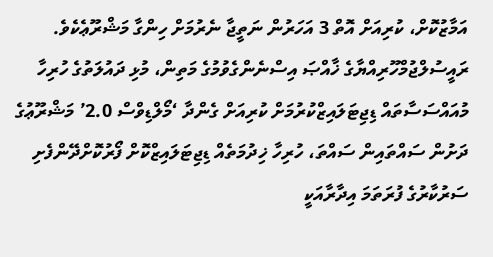އަމާޒުކޮށް، ކުރިއަށް އޮތް 3 އަހަރުން ނަތީޖާ ނެރުމަށް ހިންގާ މަޝްރޫޢެކެވެ.
ރައީސުލްޖުމްހޫރިއްޔާގެ ޚާއްޞަ އިސްނެންގެވުމުގެ މަތިން، މުޅި ދައުލަތުގެ ހުރިހާ މުއައްސަސާތައް ޑިޖިޓަލައިޒްކުރުމަށް ކުރިއަށް ގެންދާ ‘މޯލްޑިވްސް 2.0’ މަޝްރޫޢުގެ ދަށުން ސައްތައިން ސައްތަ، ހުރިހާ ޚިދުމަތެއް ޑިޖިޓަލައިޒްކޮށް ފޯރުކޮށްދޭންފެށި ސަރުކާރުގެ ފުރަތަމަ އިދާރާއަކީ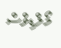މޯލްޑިވްސް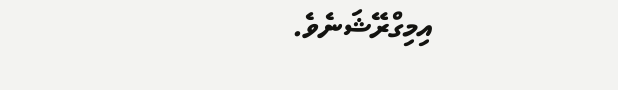އިމިގްރޭޝަނެވެ.